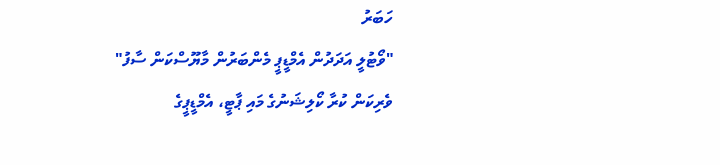ހަބަރު
"ވޯޓުލީ އަދަދުން އެމްޑީޕީ މެންބަރުން މާޔޫސްކަން ސާފު"
ވެރިކަން ކުރާ ކޯލިޝަނުގެ މައި ޕާޓީ، އެމްޑީޕީގެ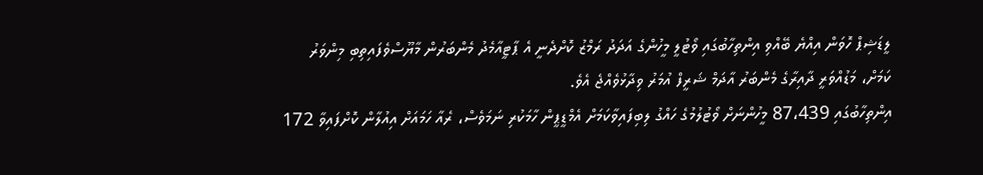ލީޑަޝިޕް ހޮވަން އިއްޔެ ބޭއްވި އިންތިހާބުގައި ވޯޓުލީ މީހުންގެ އަދަދު ރަމްޒު ކޮށްދެނީ އެ ޕާޓީއާމެދު މެންބަރުން މާޔޫސްވެފައިތިބި މިންވަރު ކަމަށް، މަޑުއްވަރީ ދާއިރާގެ މެންބަރު އާދަމް ޝަރީފް އުމަރު ވިދާޅުވެއްޖެ އެވެ.
އިންތިހާބުގައި 87،439 މީހުންނަށް ވޯޓުލުމުގެ ހައްގު ލިބިފައިވާކަމަށް އެމްޑީޕީން ހާމަކުރި ނަމަވެސް، ރެއާ ހަމައަށް އިއުލާން ކޮށްފައިވާ 172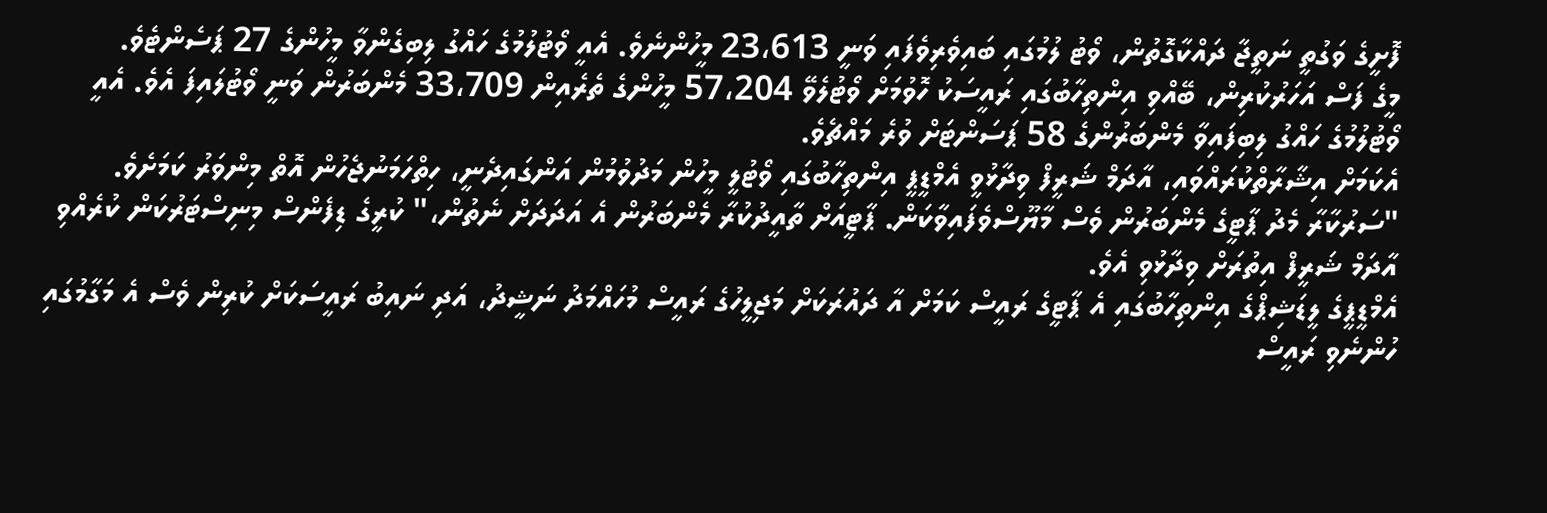ފޮށީގެ ވަގުތީ ނަތީޖާ ދައްކާގޮތުން، ވޯޓު ލުމުގައި ބައިވެރިވެފައި ވަނީ 23،613 މީހުންނެވެ. އެއީ ވޯޓުލުމުގެ ހައްގު ލިބިގެންވާ މީހުންގެ 27 ޕަސެންޓެވެ.
މީގެ ފަސް އަހަރުކުރިން، ބޭއްވި އިންތިހާބުގައި ރައީސަކު ހޮވުމަށް ވޯޓުލެވޭ 57،204 މީހުންގެ ތެރެއިން 33،709 މެންބަރުން ވަނީ ވޯޓުލައިފަ އެވެ. އެއީ ވޯޓުލުމުގެ ހައްގު ލިބިފައިވާ މެންބަރުންގެ 58 ޕަސަންޓަށް ވުރެ މައްޗެވެ.
އެކަމަށް އިޝާރާތްކުރައްވައި، އާދަމް ޝަރީފް ވިދާޅުވީ އެމްޑީޕީ އިންތިހާބުގައި ވޯޓުލީ މީހުން މަދުވުމުން އަންގައިދެނީ، ހިތްހަމަނުޖެހުން އޮތް މިންވަރު ކަމަށެވެ.
"ސަރުކާރާ މެދު ޕާޓީގެ މެންބަރުން ވެސް މާޔޫސްވެފައިވާކަން. ޕާޓީއަށް ތާއީދުކުރާ މެންބަރުން އެ އަދަދަށް ނެތުން،" ކުރީގެ ޑިފެންސް މިނިސްޓަރުކަން ކުރެއްވި އާދަމް ޝަރީފް އިތުރަށް ވިދާޅުވި އެވެ.
އެމްޑީޕީގެ ލީޑަޝިޕްގެ އިންތިހާބުގައި އެ ޕާޓީގެ ރައީސް ކަމަށް އާ ދައުރަކަށް މަޖިލީހުގެ ރައީސް މުހައްމަދު ނަޝީދު، އަދި ނައިބު ރައީސަކަށް ކުރިން ވެސް އެ މަގާމުގައި ހުންނެވި ރައީސް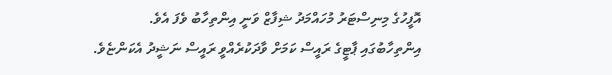އޮފީހުގެ މިނިސްޓަރު މުހައްމަދު ޝިފާޒް ވަނީ އިންތިހާބު ވެފަ އެވެ.
އިންތިހާބުގައި ޕާޓީގެ ރައީސް ކަމަށް ވާދަކުރެއްވީ ރައީސް ނަޝީދު އެކަންޏެވެ.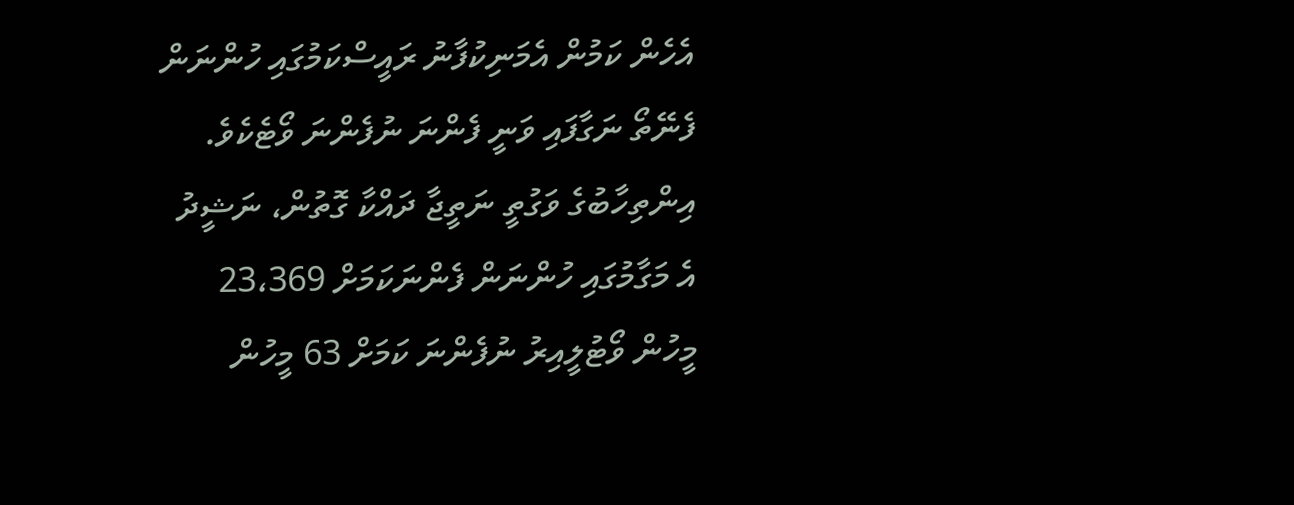އެހެން ކަމުން އެމަނިކުފާނު ރައީސްކަމުގައި ހުންނަން ފެނޭތޯ ނަގާފައި ވަނީ ފެންނަ ނުފެންނަ ވޯޓެކެވެ.
އިންތިހާބުގެ ވަގުތީ ނަތީޖާ ދައްކާ ގޮތުން، ނަޝީދު އެ މަގާމުގައި ހުންނަން ފެންނަކަމަށް 23،369 މީހުން ވޯޓުލީއިރު ނުފެންނަ ކަމަށް 63 މީހުން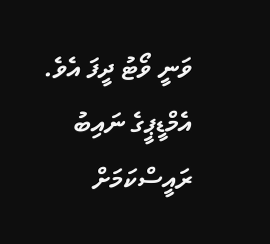ވަނީ ވޯޓު ދީފަ އެވެ.
އެމްޑީޕީގެ ނައިބު ރައީސްކަމަށް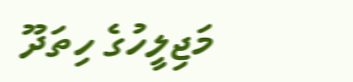މަޖިލީހުގެ ހިތަދޫ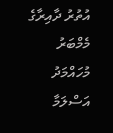އުތުރު ދާއިރާގެ މެމްބަރު މުހައްމަދު އަސްލަމާ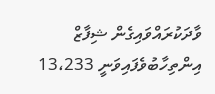ވާދަކުރައްވައިގެން ޝިފާޒް އިންތިހާބުވެފައިވަނީ 13،233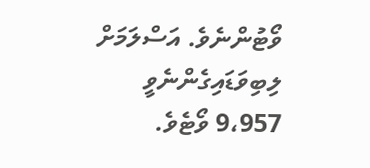ވޯޓުންނެވެ. އަސްލަމަށް ލިބިވަޑައިގެންނެވީ 9،957 ވޯޓެވެ.